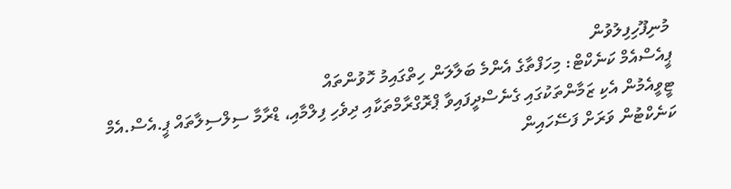މުނިފޫހިފިލުވުން
ޕީއެސްއެމް ކަނެކްޓް: މިހަފްތާގެ އެންމެ ބަލާލަން ހިތްގައިމު ހޮވުންތައް
ޓީވީއެމުން އެކި ޒަމާންތަކުގައި ގެނެސްދީފައިވާ ޕްރޮގްރާމްތަކާއި ދިވެހި ފިލްމާއި، ޑްރާމާ ސިލްސިލާތައް ޕީ.އެސް.އެމް ކަނެކްޓުން ވަރަށް ފަސޭހައިން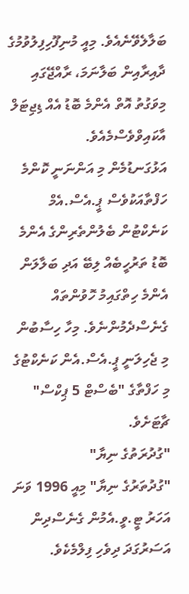ބަލާލެވޭނެއެވެ. މިއީ މުނިފޫހިފިލުވުމުގެ ދާއިރާއިން ބަލާނަމަ، ރާއްޖޭގައި މިވަގުތު އޮތް އެންމެ ބޮޑު އެއް ޑިޖިޓަލް އާކައިވްވެސްމެއެވެ.
އަޅުގަނޑުމެން މި އަންނަނީ ކޮންމެ ހަފްތާއަކުވެސް ޕީ.އެސް.އެމް ކަނެކްޓުން ބެލުންތެރިންގެ އެންމެ ބޮޑު ތަރުހީބެއް ލިބޭ އަދި ބަލާލަން އެންމެ ހިތްގައިމު ހޮވުންތައް ގެނެސްދެމުންނެވެ. މިހާ ހިސާބުން މި ޖެހިލަނީ ޕީ.އެސް.އެން ކަނެކްޓުގެ މި ހަފްތާގެ "ބެސްޓް 5 ޕިކްސް" ޗާޓަށެވެ.
"ގުދުރަތުގެ ނިޔާ"
"ގުދުތަރުގެ ނިޔާ" މިއީ 1996 ވަނަ އަހަރު ޓީ.ވީ.އެމުން ގެނެސްދިން އަސަރުގަދަ ދިވެހި ފިލްމެކެވެ.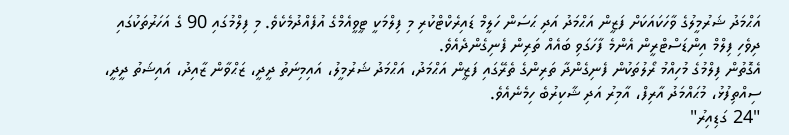އަޙްމަދު ޝަރުމީލުގެ ވާހަކައަކަށް ފަޒީން އަޙްމަދު އަދި ޙަސަން ހަލީމް ޑައިރެކްޓްކުރި މި ފިލްމަކީ ޓީވީއެމްގެ އުފެއްދުމެކެވެ. މި ފިލްމުގައި 90 ގެ އަހަރުތަކުގައި ދިވެހި ފިލްމް އިންޑަސްޓްރީން އެންމެ ފާހަގަވި ބައެއް ތަރިން ފެނިގެންދެއެވެ.
އެގޮތުން ފިލްމުގެ މުހިއްމު ރޯލުތަކުން ފެނިގެންދާ ތަރިންގެ ތެރޭގައި ފަޒީން އަޙްމަދު، އަޙްމަދު ޝަރުމީލު، އައިމިނަތު ދީދީ، ޒަޙްވާން ޒާއިދު، އައިޝަތު ދީދީ، ސިއްތިފުޅު، މުޙައްމަދު އާރިފް، އާމިރު އަދި ޝާކިރުބެ ހިމެނެއެވެ.
"24 ގަޑިއިރު"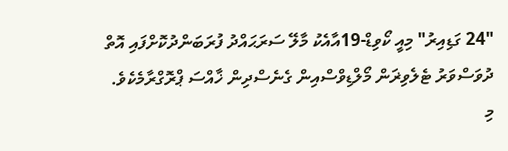"24 ގަޑިއިރު" މިއީ ކޯވިޑް-19އާއެކު މާލޭ ސަރަޙައްދު ފުރަބަންދުކޮށްފައި އޮތް ދުވަސްވަރު ޓެލެވިޜަން މޯލްޑިވްސްއިން ގެނެސްދިން ޚާއްސަ ޕްރޮގްރާމެކެވެ.
މި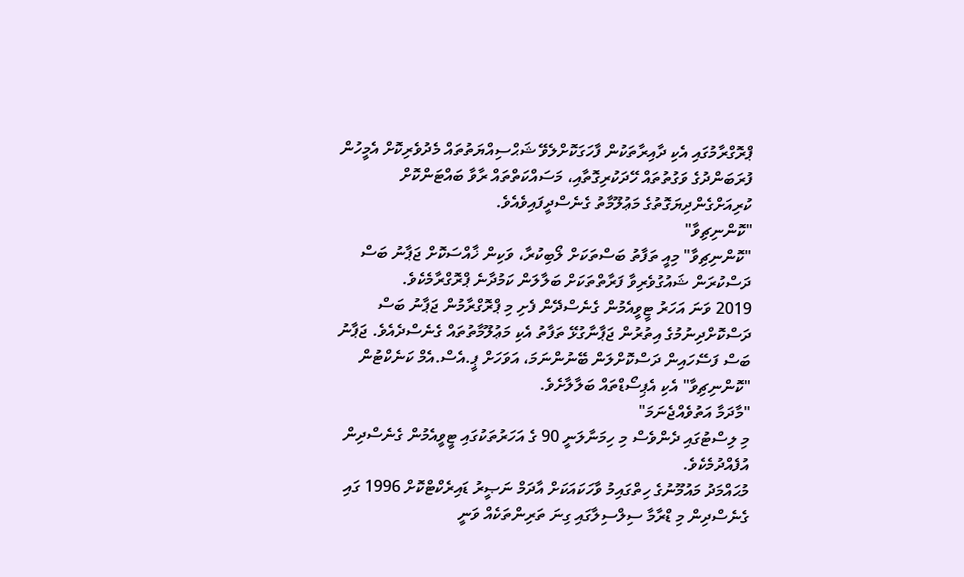ޕްރޮގްރާމުގައި އެކި ދާއިރާތަކުން ފާހަގަކޮށްލެވޭ ޝަޙްސިއްޔަތުތައް މެދުވެރިކޮށް އެމީހުން ފުރަބަންދުގެ ވަގުތުތައް ހޭދަކުރިގޮތާއި، މަސައްކަތްތައް ރާވާ ބައްޓަންކޮށް ކުރިއަށްގެންދިޔަގޮތުގެ މަޢުލޫމާތު ގެނެސްދީފައިވެއެވެ.
"ކޮންނިޗިވާ"
"ކޮންނިޗިވާ" މިއީ ތަފާތު ބަސްތަކަށް ލޯބިކުރާ، ވަކިން ޚާއްސަކޮށް ޖަޕާނު ބަސް ދަސްކުރަން ޝައުގުވެރިވާ ފަރާތްތަކަށް ބަލާލަން ކަމުދާނެ ޕްރޮގްރާމެކެވެ.
2019 ވަނަ އަހަރު ޓީވީއެމުން ގެނެސްދޭން ފެށި މި ޕްރޮގްރާމުން ޖަޕާނު ބަސް ދަސްކޮށްދިނުމުގެ އިތުރުން ޖަޕާނާގުޅޭ ތަފާތު އެކި މަޢުލޫމާތުތައް ގެނެސްދެއެވެ. ޖަޕާނު ބަސް ފަސޭހައިން ދަސްކޮށްލަން ބޭނުންނަމަ، އަވަހަށް ޕީ.އެސް.އެމް ކަނެކްޓުން "ކޮންނިޗިވާ" އެކި އެޕިސޯޑްތައް ބަލާލާށެވެ.
"މާދަމާ އަތުވެއްޖެނަމަ"
މި ލިސްޓުގައި ދެންވެސް މި ހިމަނާލަނީ 90 ގެ އަހަރުތަކުގައި ޓީވީއެމުން ގެނެސްދިން އުފެއްދުމެކެވެ.
މުޙައްމަދު މައުމޫނުގެ ހިތްގައިމު ވާހަކައަކަށް އާދަމް ނަޞީރު ޑައިރެކްޓްކޮށް 1996 ގައި ގެނެސްދިން މި ޑްރާމާ ސިލްސިލާގައި ގިނަ ތަރިންތަކެއް ވަނީ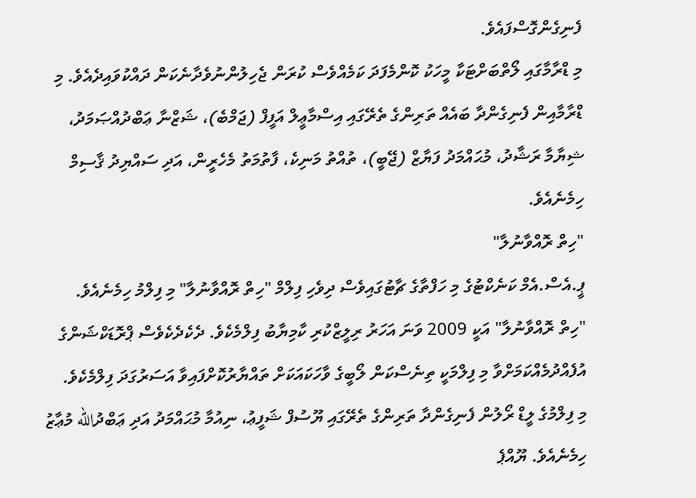ފެނިގެންގޮސްފައެވެ.
މި ޑްރާމާގައި ލޯތްބަށްޓަކާ މީހަކު ކޮންމެފަދަ ކަމެއްވެސް ކުރަން ޖެހިލުންނުވެދާނެކަން ދައްކުވައިދެއެވެ. މި ޑްރާމާއިން ފެނިގެންދާ ބައެއް ތަރިންގެ ތެރޭގައި އިސްމާޢީލް އަފީފް (ޖަމްބެ)، ޝަޒްނާ ޢަބްދުއްޞަމަދު، ޝިޔާމާ ރަޝާދު، މުޙައްމަދު ފަޔާޒް (ޖޭބީ)، ތުއްތު މަނިކެ، ފާތުމަތު މެހެރީން، އަދި ސައްޔިދު ޤާސިމް ހިމެނެއެވެ.
"ހިތް ރޮއްވާނުލާ"
ޕީ.އެސް.އެމް ކަނެކްޓުގެ މި ހަފްތާގެ ޗާޓުގައިވެސް ދިވެހި ފިލްމް "ހިތް ރޮއްވާނުލާ" މި ފިލްމު ހިމެނެއެވެ.
"ހިތް ރޮއްވާނުލާ" އަކީ 2009 ވަނަ އަހަރު ރިލީޒްކުރި ކާމިޔާބު ފިލްމެކެވެ. ދެކެދެކެވެސް ޕްރޮޑަކްޝަންގެ އުފެއްދުމެއްކަމަށްވާ މި ފިލްމަކީ ތިނެސްކަން ލޯބީގެ ވާހަކައަކަށް ތައްޔާރުކޮށްފައިވާ އަސަރުގަދަ ފިލްމެކެވެ.
މި ފިލްމުގެ ލީޑް ރޯލުން ފެނިގެންދާ ތަރިންގެ ތެރޭގައި ޔޫސުފް ޝަފީޢު، ނިއުމާ މުޙައްމަދު އަދި ޢަބްދުالله މުޢާޒު ހިމެނެއެވެ. ޔޫއްޕެ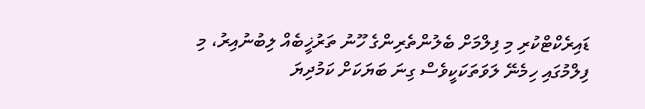ޑައިރެކްޓްކުރި މި ފިލްމަށް ބެލުންތެރިންގެ ހޫނު ތަރުޚީބެއް ލިބުނުއިރު، މި ފިލްމުގައި ހިމެނޭ ލަވަތަކަކީވެސް ގިނަ ބަޔަކަށް ކަމުދިޔަ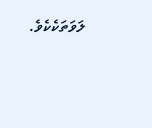ލަވަތަކެކެވެ.